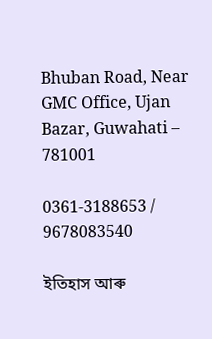Bhuban Road, Near GMC Office, Ujan Bazar, Guwahati – 781001

0361-3188653 / 9678083540

ইতিহাস আৰু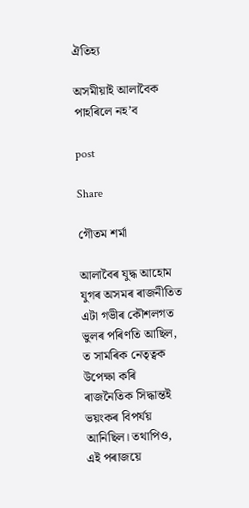ঐতিহ্য

অসমীয়াই আলাবৈক পাহৰিলে নহ’ব

post

Share

গৌতম শৰ্মা

আলাবৈৰ যুদ্ধ আহোম যুগৰ অসমৰ ৰাজনীতিত এটা গভীৰ কৌশলগত ভুলৰ পৰিণতি আছিল, ত সামৰিক নেতৃত্বক উপেক্ষা কৰি ৰাজনৈতিক সিদ্ধান্তই ভয়ংকৰ বিপৰ্যয় আনিছিল। তথাপিও, এই পৰাজয়ে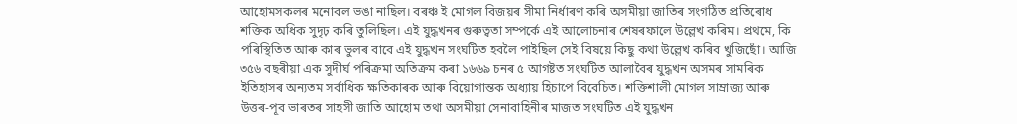আহোমসকলৰ মনোবল ভঙা নাছিল। বৰঞ্চ ই মোগল বিজয়ৰ সীমা নিৰ্ধাৰণ কৰি অসমীয়া জাতিৰ সংগঠিত প্ৰতিৰোধ শক্তিক অধিক সুদৃঢ় কৰি তুলিছিল। এই যুদ্ধখনৰ গুৰুত্বতা সম্পৰ্কে এই আলোচনাৰ শেষৰফালে উল্লেখ কৰিম। প্ৰথমে, কি পৰিস্থিতিত আৰু কাৰ ভুলৰ বাবে এই যুদ্ধখন সংঘটিত হবলৈ পাইছিল সেই বিষয়ে কিছু কথা উল্লেখ কৰিব খুজিছোঁ। আজি ৩৫৬ বছৰীয়া এক সুদীৰ্ঘ পৰিক্ৰমা অতিক্ৰম কৰা ১৬৬৯ চনৰ ৫ আগষ্টত সংঘটিত আলাবৈৰ যুদ্ধখন অসমৰ সামৰিক ইতিহাসৰ অন্যতম সৰ্বাধিক ক্ষতিকাৰক আৰু বিয়োগান্তক অধ্যায় হিচাপে বিবেচিত। শক্তিশালী মোগল সাম্ৰাজ্য আৰু   উত্তৰ-পূব ভাৰতৰ সাহসী জাতি আহোম তথা অসমীয়া সেনাবাহিনীৰ মাজত সংঘটিত এই যুদ্ধখন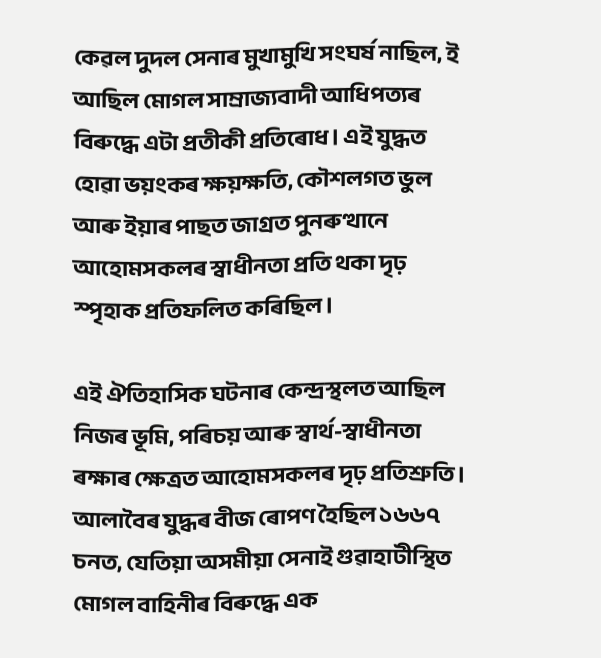কেৱল দুদল সেনাৰ মুখামুখি সংঘৰ্ষ নাছিল, ই আছিল মোগল সাম্ৰাজ্যবাদী আধিপত্যৰ বিৰুদ্ধে এটা প্ৰতীকী প্ৰতিৰোধ। এই যুদ্ধত হোৱা ভয়ংকৰ ক্ষয়ক্ষতি, কৌশলগত ভুল আৰু ইয়াৰ পাছত জাগ্ৰত পুনৰুত্থানে আহোমসকলৰ স্বাধীনতা প্ৰতি থকা দৃঢ় স্পৃহাক প্ৰতিফলিত কৰিছিল।

এই ঐতিহাসিক ঘটনাৰ কেন্দ্ৰস্থলত আছিল নিজৰ ভূমি, পৰিচয় আৰু স্বাৰ্থ-স্বাধীনতা ৰক্ষাৰ ক্ষেত্ৰত আহোমসকলৰ দৃঢ় প্ৰতিশ্ৰুতি। আলাবৈৰ যুদ্ধৰ বীজ ৰোপণ হৈছিল ১৬৬৭ চনত, যেতিয়া অসমীয়া সেনাই গুৱাহাটীস্থিত মোগল বাহিনীৰ বিৰুদ্ধে এক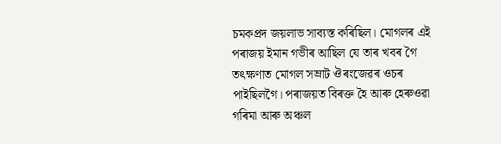চমকপ্ৰদ জয়লাভ সাব্যস্ত কৰিছিল। মোগলৰ এই পৰাজয় ইমান গভীৰ আছিল যে তাৰ খবৰ গৈ তৎক্ষণাত মোগল সম্ৰাট ঔৰংজেৱৰ ওচৰ পাইছিলগৈ। পৰাজয়ত বিৰক্ত হৈ আৰু হেৰুওৱা গৰিমা আৰু অঞ্চল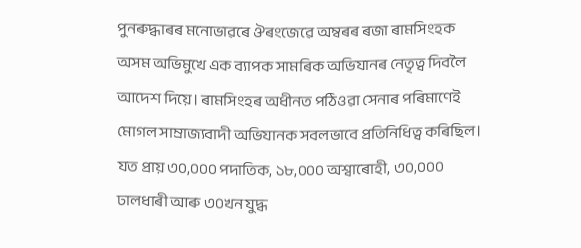পুনৰুদ্ধাৰৰ মনোভাৱৰে ঔৰংজেৱে অম্বৰৰ ৰজা ৰামসিংহক অসম অভিমুখে এক ব্যাপক সামৰিক অভিযানৰ নেতৃত্ব দিবলৈ আদেশ দিয়ে। ৰামসিংহৰ অধীনত পঠিওৱা সেনাৰ পৰিমাণেই মোগল সাম্ৰাজ্যবাদী অভিযানক সবলভাবে প্ৰতিনিধিত্ব কৰিছিল। যত প্ৰায় ৩০,০০০ পদাতিক, ১৮,০০০ অশ্বাৰোহী, ৩০,০০০ ঢালধাৰী আৰু ৩০খন যুদ্ধ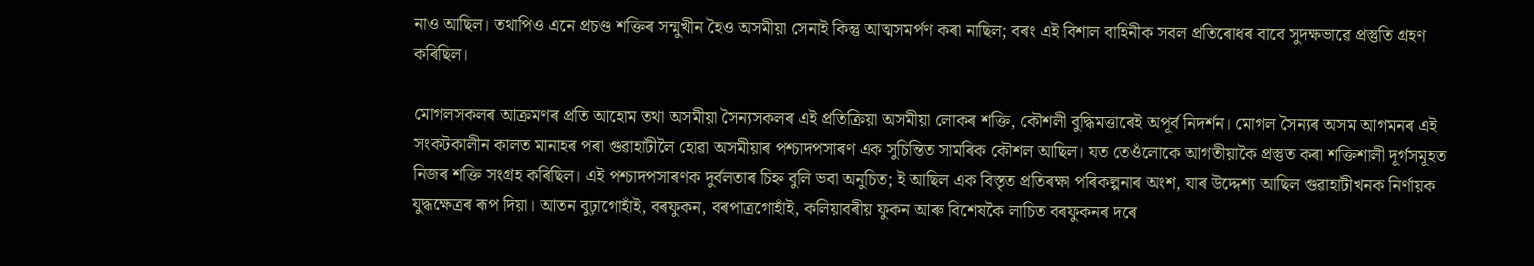নাও আছিল। তথাপিও এনে প্ৰচণ্ড শক্তিৰ সন্মুখীন হৈও অসমীয়া সেনাই কিন্তু আত্মসমৰ্পণ কৰা নাছিল; বৰং এই বিশাল বাহিনীক সবল প্ৰতিৰোধৰ বাবে সুদক্ষভাৱে প্ৰস্তুতি গ্ৰহণ কৰিছিল।

মোগলসকলৰ আক্ৰমণৰ প্ৰতি আহোম তথা অসমীয়া সৈন্যসকলৰ এই প্ৰতিক্ৰিয়া অসমীয়া লোকৰ শক্তি, কৌশলী বুদ্ধিমত্তাৰেই অপূৰ্ব নিদৰ্শন। মোগল সৈন্যৰ অসম আগমনৰ এই সংকটকালীন কালত মানাহৰ পৰা গুৱাহাটীলৈ হোৱা অসমীয়াৰ পশ্চাদপসাৰণ এক সুচিন্তিত সামৰিক কৌশল আছিল। যত তেওঁলোকে আগতীয়াকৈ প্ৰস্তুত কৰা শক্তিশালী দূৰ্গসমূহত নিজৰ শক্তি সংগ্ৰহ কৰিছিল। এই পশ্চাদপসাৰণক দুর্বলতাৰ চিহ্ন বুলি ভবা অনুচিত; ই আছিল এক বিস্তৃত প্রতিৰক্ষা পৰিকল্পনাৰ অংশ, যাৰ উদ্দেশ্য আছিল গুৱাহাটীখনক নিৰ্ণায়ক যুদ্ধক্ষেত্ৰৰ ৰূপ দিয়া। আতন বুঢ়াগোহাঁই, বৰফুকন, বৰপাত্রগোহাঁই, কলিয়াবৰীয় ফুকন আৰু বিশেষকৈ লাচিত বৰফুকনৰ দৰে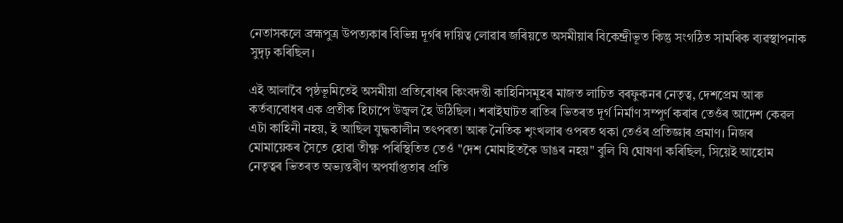নেতাসকলে ব্ৰহ্মপুত্ৰ উপত্যকাৰ বিভিন্ন দূৰ্গৰ দায়িত্ব লোৱাৰ জৰিয়তে অসমীয়াৰ বিকেন্দ্রীভূত কিন্তু সংগঠিত সামৰিক ব্যৱস্থাপনাক সুদৃঢ় কৰিছিল।

এই আলাবৈ পৃষ্ঠভূমিতেই অসমীয়া প্ৰতিৰোধৰ কিংবদন্তী কাহিনিসমূহৰ মাজত লাচিত বৰফুকনৰ নেতৃত্ব, দেশপ্ৰেম আৰু কৰ্তব্যবোধৰ এক প্ৰতীক হিচাপে উজ্বল হৈ উঠিছিল। শৰাইঘাটত ৰাতিৰ ভিতৰত দূৰ্গ নিৰ্মাণ সম্পূৰ্ণ কৰাৰ তেওঁৰ আদেশ কেৱল এটা কাহিনী নহয়, ই আছিল যুদ্ধকালীন তৎপৰতা আৰু নৈতিক শৃংখলাৰ ওপৰত থকা তেওঁৰ প্ৰতিজ্ঞাৰ প্ৰমাণ। নিজৰ মোমায়েকৰ সৈতে হোৱা তীক্ষ্ণ পৰিস্থিতিত তেওঁ "দেশ মোমাইতকৈ ডাঙৰ নহয়" বুলি যি ঘোষণা কৰিছিল, সিয়েই আহোম নেতৃত্বৰ ভিতৰত অভ্যন্তৰীণ অপৰ্যাপ্ততাৰ প্ৰতি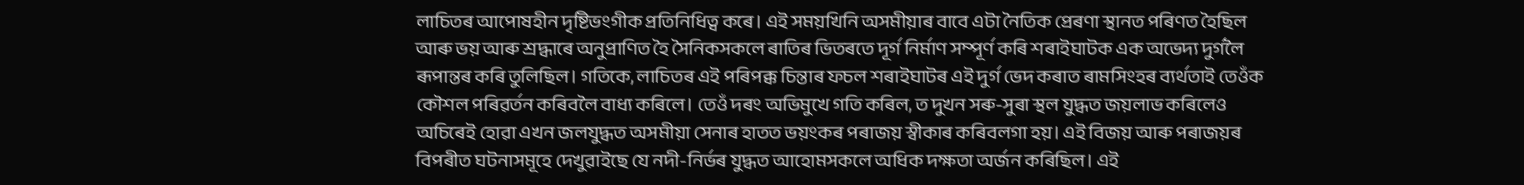লাচিতৰ আপোষহীন দৃষ্টিভংগীক প্ৰতিনিধিত্ব কৰে। এই সময়খিনি অসমীয়াৰ বাবে এটা নৈতিক প্ৰেৰণা স্থানত পৰিণত হৈছিল আৰু ভয় আৰু শ্রদ্ধাৰে অনুপ্ৰাণিত হৈ সৈনিকসকলে ৰাতিৰ ভিতৰতে দূৰ্গ নিৰ্মাণ সম্পূৰ্ণ কৰি শৰাইঘাটক এক অভেদ্য দুৰ্গলৈ ৰূপান্তৰ কৰি তুলিছিল। গতিকে, লাচিতৰ এই পৰিপক্ক চিন্তাৰ ফচল শৰাইঘাটৰ এই দুৰ্গ ভেদ কৰাত ৰামসিংহৰ ব্যৰ্থতাই তেওঁক কৌশল পৰিৱর্তন কৰিবলৈ বাধ্য কৰিলে। তেওঁ দৰং অভিমুখে গতি কৰিল, ত দুখন সৰু-সুৰা স্থল যুদ্ধত জয়লাভ কৰিলেও অচিৰেই হোৱা এখন জলযুদ্ধত অসমীয়া সেনাৰ হাতত ভয়ংকৰ পৰাজয় স্বীকাৰ কৰিবলগা হয়। এই বিজয় আৰু পৰাজয়ৰ বিপৰীত ঘটনাসমূহে দেখুৱাইছে যে নদী-নিৰ্ভৰ যুদ্ধত আহোমসকলে অধিক দক্ষতা অৰ্জন কৰিছিল। এই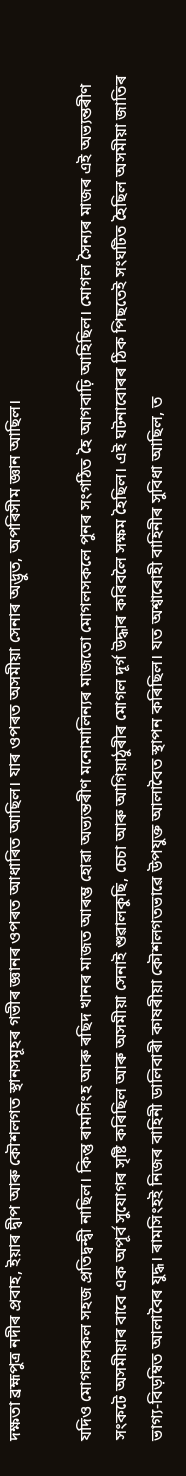দক্ষতা ব্ৰহ্মপুত্ৰ নদীৰ প্ৰবাহ, ইয়াৰ দ্বীপ আৰু কৌশলগত স্থানসমূহৰ গভীৰ জ্ঞানৰ ওপৰত আধাৰিত আছিল। যাৰ ওপৰত অসমীয়া সেনাৰ অদ্ভুত, অপৰিসীম জ্ঞান আছিল।

যদিও মোগলসকল সহজ প্রতিদ্বন্দ্বী নাছিল। কিন্তু ৰামসিংহ আৰু ৰছিদ খানৰ মাজত আৰম্ভ হোৱা অভ্যন্তৰীণ মনোমালিন্যৰ মাজতো মোগলসকলে পুনৰ সংগঠিত হৈ আগবাঢ়ি আহিছিল। মোগল সৈন্যৰ মাজৰ এই অভ্যন্তৰীণ সংকটে অসমীয়াৰ বাবে এক অপূৰ্ব সুযোগৰ সৃষ্টি কৰিছিল আৰু অসমীয়া সেনাই শুৱালকুছি, চেচা আৰু আগিয়াঠুৰীৰ মোগল দূৰ্গ উদ্ধাৰ কৰিবলৈ সক্ষম হৈছিল। এই ঘটনাবোৰৰ ঠিক পিছতেই সংঘটিত হৈছিল অসমীয়া জাতিৰ ভাগ্য-বিড়ম্বিত আলাবৈৰ যুদ্ধ। ৰামসিংহই নিজৰ বাহিনী ডালিবাৰী কাষৰীয়া কৌশলগতভাৱে উপযুক্ত আলাবৈত স্থাপন কৰিছিল। যত অশ্বাৰোহী বাহিনীৰ সুবিধা আছিল, ত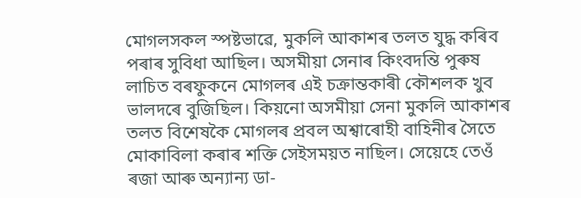মোগলসকল স্পষ্টভাৱে, মুকলি আকাশৰ তলত যুদ্ধ কৰিব পৰাৰ সুবিধা আছিল। অসমীয়া সেনাৰ কিংবদন্তি পুৰুষ লাচিত বৰফুকনে মোগলৰ এই চক্ৰান্তকাৰী কৌশলক খুব ভালদৰে বুজিছিল। কিয়নো অসমীয়া সেনা মুকলি আকাশৰ তলত বিশেষকৈ মোগলৰ প্ৰবল অশ্বাৰোহী বাহিনীৰ সৈতে মোকাবিলা কৰাৰ শক্তি সেইসময়ত নাছিল। সেয়েহে তেওঁ ৰজা আৰু অন্যান্য ডা-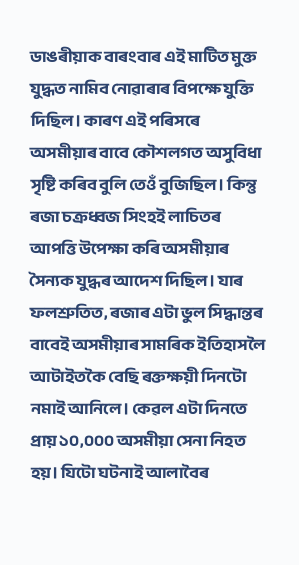ডাঙৰীয়াক বাৰংবাৰ এই মাটিত মুক্ত যুদ্ধত নামিব নোৱাৰাৰ বিপক্ষে যুক্তি দিছিল। কাৰণ এই পৰিসৰে অসমীয়াৰ বাবে কৌশলগত অসুবিধা সৃষ্টি কৰিব বুলি তেওঁ বুজিছিল। কিন্তু ৰজা চক্ৰধ্বজ সিংহই লাচিতৰ আপত্তি উপেক্ষা কৰি অসমীয়াৰ সৈন্যক যুদ্ধৰ আদেশ দিছিল। যাৰ ফলশ্ৰুতিত, ৰজাৰ এটা ভুল সিদ্ধান্তৰ বাবেই অসমীয়াৰ সামৰিক ইতিহাসলৈ আটাইতকৈ বেছি ৰক্তক্ষয়ী দিনটো নমাই আনিলে। কেৱল এটা দিনতে প্ৰায় ১০,০০০ অসমীয়া সেনা নিহত হয়। যিটো ঘটনাই আলাবৈৰ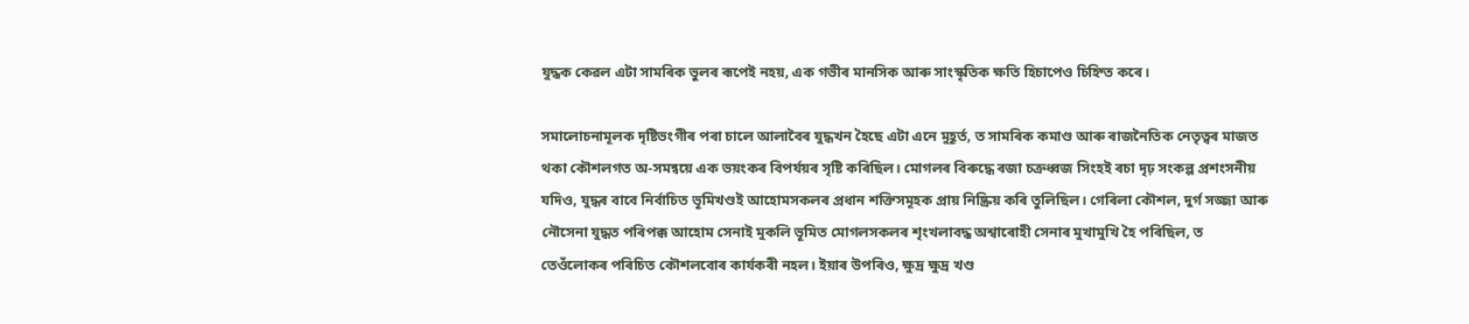যুদ্ধক কেৱল এটা সামৰিক ভুলৰ ৰূপেই নহয়, এক গভীৰ মানসিক আৰু সাংস্কৃতিক ক্ষতি হিচাপেও চিহ্নিত কৰে।

সমালোচনামূলক দৃষ্টিভংগীৰ পৰা চালে আলাবৈৰ যুদ্ধখন হৈছে এটা এনে মুহূৰ্ত, ত সামৰিক কমাণ্ড আৰু ৰাজনৈতিক নেতৃত্বৰ মাজত থকা কৌশলগত অ-সমন্বয়ে এক ভয়ংকৰ বিপৰ্যয়ৰ সৃষ্টি কৰিছিল। মোগলৰ বিৰুদ্ধে ৰজা চক্ৰধ্বজ সিংহই ৰচা দৃঢ় সংকল্প প্ৰশংসনীয় যদিও, যুদ্ধৰ বাবে নিৰ্বাচিত ভূমিখণ্ডই আহোমসকলৰ প্ৰধান শক্তিসমূহক প্ৰায় নিষ্ক্ৰিয় কৰি তুলিছিল। গেৰিলা কৌশল, দুৰ্গ সজ্জা আৰু নৌসেনা যুদ্ধত পৰিপক্ক আহোম সেনাই মুকলি ভূমিত মোগলসকলৰ শৃংখলাবদ্ধ অশ্বাৰোহী সেনাৰ মুখামুখি হৈ পৰিছিল, ত তেওঁলোকৰ পৰিচিত কৌশলবোৰ কার্যকৰী নহল। ইয়াৰ উপৰিও, ক্ষুদ্ৰ ক্ষুদ্ৰ খণ্ড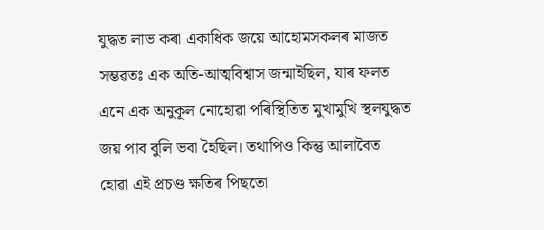যুদ্ধত লাভ কৰা একাধিক জয়ে আহোমসকলৰ মাজত সম্ভৱতঃ এক অতি-আত্মবিশ্বাস জন্মাইছিল, যাৰ ফলত এনে এক অনুকূল নোহোৱা পৰিস্থিতিত মুখামুখি স্থলযুদ্ধত জয় পাব বুলি ভবা হৈছিল। তথাপিও কিন্তু আলাবৈত হোৱা এই প্ৰচণ্ড ক্ষতিৰ পিছতো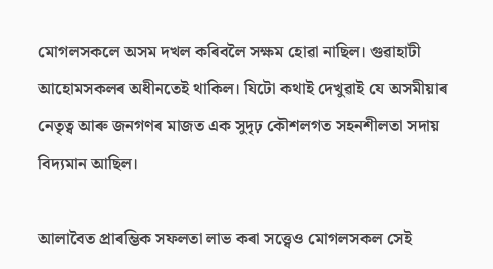মোগলসকলে অসম দখল কৰিবলৈ সক্ষম হোৱা নাছিল। গুৱাহাটী আহোমসকলৰ অধীনতেই থাকিল। যিটো কথাই দেখুৱাই যে অসমীয়াৰ নেতৃত্ব আৰু জনগণৰ মাজত এক সুদৃঢ় কৌশলগত সহনশীলতা সদায় বিদ্যমান আছিল।

আলাবৈত প্ৰাৰম্ভিক সফলতা লাভ কৰা সত্ত্বেও মোগলসকল সেই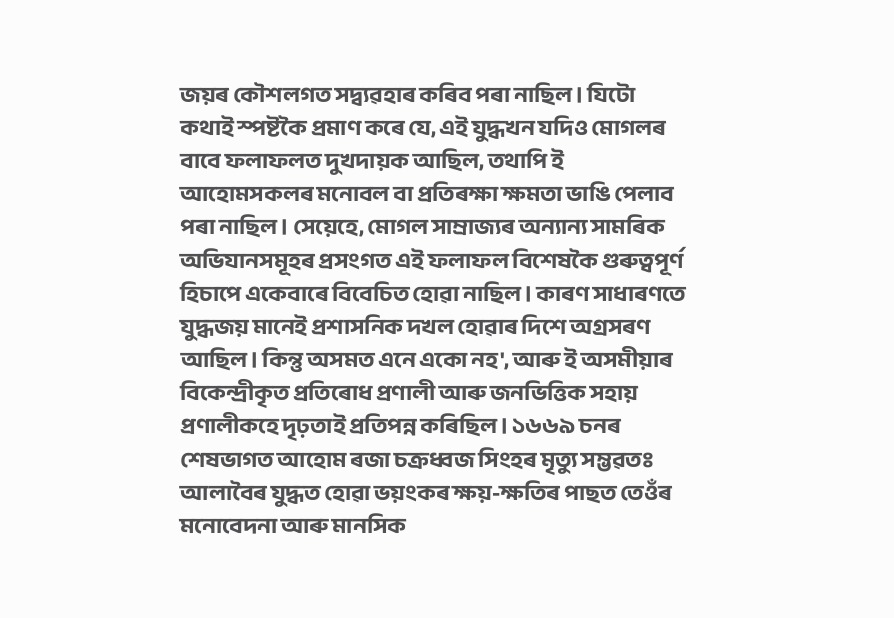জয়ৰ কৌশলগত সদ্ব্যৱহাৰ কৰিব পৰা নাছিল। যিটো কথাই স্পষ্টকৈ প্ৰমাণ কৰে যে, এই যুদ্ধখন যদিও মোগলৰ বাবে ফলাফলত দুখদায়ক আছিল, তথাপি ই আহোমসকলৰ মনোবল বা প্ৰতিৰক্ষা ক্ষমতা ভাঙি পেলাব পৰা নাছিল। সেয়েহে, মোগল সাম্ৰাজ্যৰ অন্যান্য সামৰিক অভিযানসমূহৰ প্ৰসংগত এই ফলাফল বিশেষকৈ গুৰুত্বপূৰ্ণ হিচাপে একেবাৰে বিবেচিত হোৱা নাছিল। কাৰণ সাধাৰণতে যুদ্ধজয় মানেই প্ৰশাসনিক দখল হোৱাৰ দিশে অগ্ৰসৰণ আছিল। কিন্তু অসমত এনে একো নহ', আৰু ই অসমীয়াৰ বিকেন্দ্রীকৃত প্ৰতিৰোধ প্ৰণালী আৰু জনভিত্তিক সহায় প্ৰণালীকহে দৃঢ়তাই প্ৰতিপন্ন কৰিছিল। ১৬৬৯ চনৰ শেষভাগত আহোম ৰজা চক্ৰধ্বজ সিংহৰ মৃত্যু সম্ভৱতঃ আলাবৈৰ যুদ্ধত হোৱা ভয়ংকৰ ক্ষয়-ক্ষতিৰ পাছত তেওঁৰ মনোবেদনা আৰু মানসিক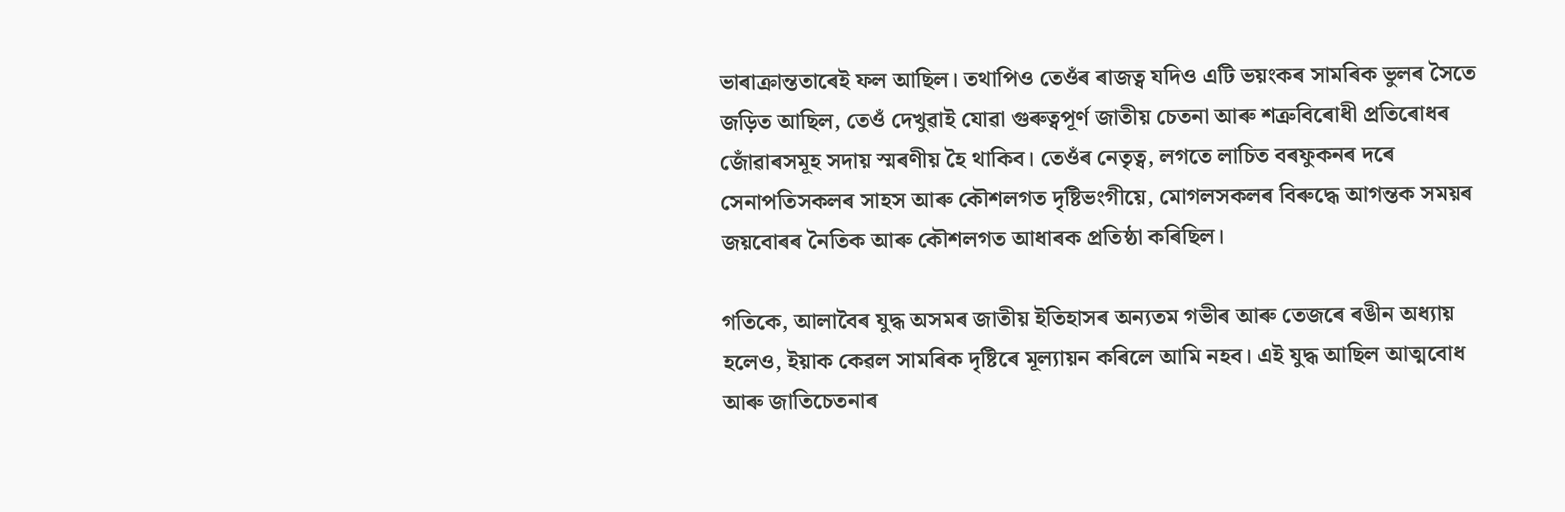ভাৰাক্ৰান্ততাৰেই ফল আছিল। তথাপিও তেওঁৰ ৰাজত্ব যদিও এটি ভয়ংকৰ সামৰিক ভুলৰ সৈতে জড়িত আছিল, তেওঁ দেখুৱাই যোৱা গুৰুত্বপূর্ণ জাতীয় চেতনা আৰু শত্ৰুবিৰোধী প্ৰতিৰোধৰ জোঁৱাৰসমূহ সদায় স্মৰণীয় হৈ থাকিব। তেওঁৰ নেতৃত্ব, লগতে লাচিত বৰফুকনৰ দৰে সেনাপতিসকলৰ সাহস আৰু কৌশলগত দৃষ্টিভংগীয়ে, মোগলসকলৰ বিৰুদ্ধে আগন্তক সময়ৰ জয়বোৰৰ নৈতিক আৰু কৌশলগত আধাৰক প্ৰতিষ্ঠা কৰিছিল।

গতিকে, আলাবৈৰ যুদ্ধ অসমৰ জাতীয় ইতিহাসৰ অন্যতম গভীৰ আৰু তেজৰে ৰঙীন অধ্যায় হলেও, ইয়াক কেৱল সামৰিক দৃষ্টিৰে মূল্যায়ন কৰিলে আমি নহব। এই যুদ্ধ আছিল আত্মবোধ আৰু জাতিচেতনাৰ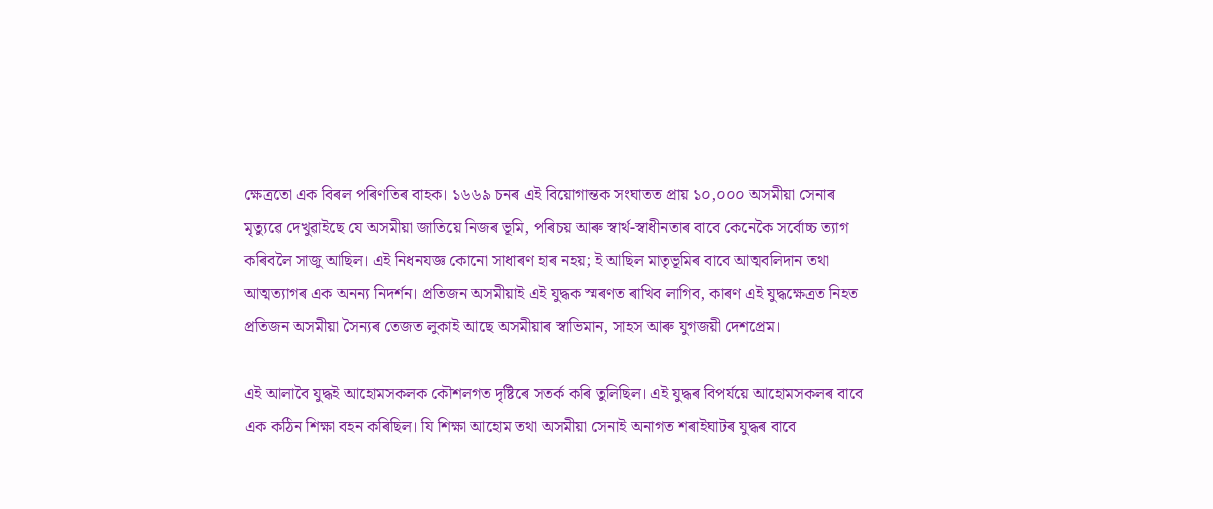ক্ষেত্ৰতো এক বিৰল পৰিণতিৰ বাহক। ১৬৬৯ চনৰ এই বিয়োগান্তক সংঘাতত প্ৰায় ১০,০০০ অসমীয়া সেনাৰ মৃত্যুৱে দেখুৱাইছে যে অসমীয়া জাতিয়ে নিজৰ ভূমি, পৰিচয় আৰু স্বাৰ্থ-স্বাধীনতাৰ বাবে কেনেকৈ সর্বোচ্চ ত্যাগ কৰিবলৈ সাজু আছিল। এই নিধনযজ্ঞ কোনো সাধাৰণ হাৰ নহয়; ই আছিল মাতৃভূমিৰ বাবে আত্মবলিদান তথা আত্মত্যাগৰ এক অনন্য নিদৰ্শন। প্ৰতিজন অসমীয়াই এই যুদ্ধক স্মৰণত ৰাখিব লাগিব, কাৰণ এই যুদ্ধক্ষেত্ৰত নিহত প্ৰতিজন অসমীয়া সৈন্যৰ তেজত লুকাই আছে অসমীয়াৰ স্বাভিমান, সাহস আৰু যুগজয়ী দেশপ্ৰেম।

এই আলাবৈ যুদ্ধই আহোমসকলক কৌশলগত দৃষ্টিৰে সতৰ্ক কৰি তুলিছিল। এই যুদ্ধৰ বিপৰ্যয়ে আহোমসকলৰ বাবে এক কঠিন শিক্ষা বহন কৰিছিল। যি শিক্ষা আহোম তথা অসমীয়া সেনাই অনাগত শৰাইঘাটৰ যুদ্ধৰ বাবে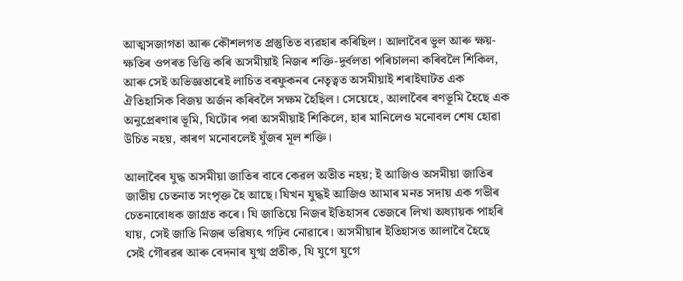আত্মসজাগতা আৰু কৌশলগত প্রস্তুতিত ব্যৱহাৰ কৰিছিল। আলাবৈৰ ভুল আৰু ক্ষয়-ক্ষতিৰ ওপৰত ভিত্তি কৰি অসমীয়াই নিজৰ শক্তি-দুৰ্বলতা পৰিচালনা কৰিবলৈ শিকিল, আৰু সেই অভিজ্ঞতাৰেই লাচিত বৰফুকনৰ নেতৃত্বত অসমীয়াই শৰাইঘাটত এক ঐতিহাসিক বিজয় অর্জন কৰিবলৈ সক্ষম হৈছিল। সেয়েহে, আলাবৈৰ ৰণভূমি হৈছে এক অনুপ্ৰেৰণাৰ ভূমি, যিটোৰ পৰা অসমীয়াই শিকিলে, হাৰ মানিলেও মনোবল শেষ হোৱা উচিত নহয়, কাৰণ মনোবলেই যুঁজৰ মূল শক্তি।

আলাবৈৰ যুদ্ধ অসমীয়া জাতিৰ বাবে কেৱল অতীত নহয়; ই আজিও অসমীয়া জাতিৰ জাতীয় চেতনাত সংপৃক্ত হৈ আছে। যিখন যুদ্ধই আজিও আমাৰ মনত সদায় এক গভীৰ চেতনাবোধক জাগ্ৰত কৰে। যি জাতিয়ে নিজৰ ইতিহাসৰ তেজৰে লিখা অধ্যায়ক পাহৰি যায়, সেই জাতি নিজৰ ভৱিষ্যৎ গঢ়িব নোৱাৰে। অসমীয়াৰ ইতিহাসত আলাবৈ হৈছে সেই গৌৰৱৰ আৰু বেদনাৰ যুগ্ম প্ৰতীক, যি যুগে যুগে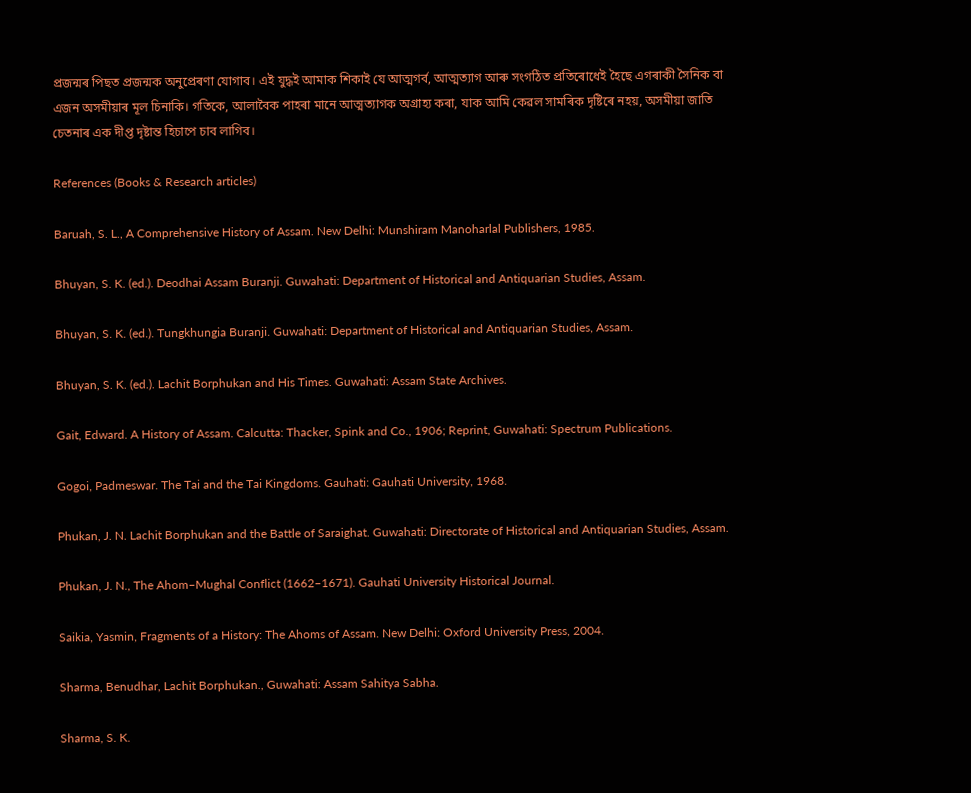প্ৰজন্মৰ পিছত প্ৰজন্মক অনুপ্ৰেৰণা যোগাব। এই যুদ্ধই আমাক শিকাই যে আত্মগৰ্ব, আত্মত্যাগ আৰু সংগঠিত প্ৰতিৰোধেই হৈছে এগৰাকী সৈনিক বা এজন অসমীয়াৰ মূল চিনাকি। গতিকে, আলাবৈক পাহৰা মানে আত্মত্যাগক অগ্ৰাহ্য কৰা, যাক আমি কেৱল সামৰিক দৃষ্টিৰে নহয়, অসমীয়া জাতি চেতনাৰ এক দীপ্ত দৃষ্টান্ত হিচাপে চাব লাগিব।

References (Books & Research articles)

Baruah, S. L., A Comprehensive History of Assam. New Delhi: Munshiram Manoharlal Publishers, 1985.

Bhuyan, S. K. (ed.). Deodhai Assam Buranji. Guwahati: Department of Historical and Antiquarian Studies, Assam.

Bhuyan, S. K. (ed.). Tungkhungia Buranji. Guwahati: Department of Historical and Antiquarian Studies, Assam.

Bhuyan, S. K. (ed.). Lachit Borphukan and His Times. Guwahati: Assam State Archives.

Gait, Edward. A History of Assam. Calcutta: Thacker, Spink and Co., 1906; Reprint, Guwahati: Spectrum Publications.

Gogoi, Padmeswar. The Tai and the Tai Kingdoms. Gauhati: Gauhati University, 1968.

Phukan, J. N. Lachit Borphukan and the Battle of Saraighat. Guwahati: Directorate of Historical and Antiquarian Studies, Assam.

Phukan, J. N., The Ahom–Mughal Conflict (1662–1671). Gauhati University Historical Journal.

Saikia, Yasmin, Fragments of a History: The Ahoms of Assam. New Delhi: Oxford University Press, 2004.

Sharma, Benudhar, Lachit Borphukan., Guwahati: Assam Sahitya Sabha.

Sharma, S. K.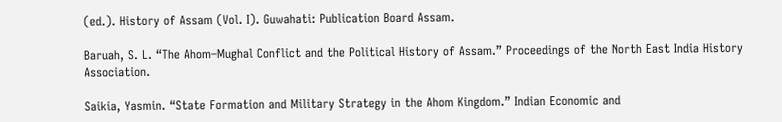(ed.). History of Assam (Vol. I). Guwahati: Publication Board Assam.

Baruah, S. L. “The Ahom–Mughal Conflict and the Political History of Assam.” Proceedings of the North East India History Association.

Saikia, Yasmin. “State Formation and Military Strategy in the Ahom Kingdom.” Indian Economic and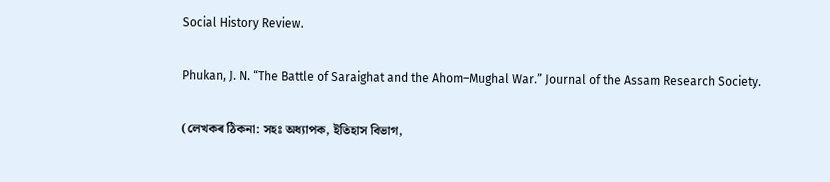Social History Review.

Phukan, J. N. “The Battle of Saraighat and the Ahom–Mughal War.” Journal of the Assam Research Society.

(লেখকৰ ঠিকনা: সহঃ অধ্যাপক, ইতিহাস বিভাগ,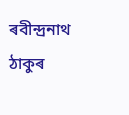ৰবীন্দ্ৰনাথ ঠাকুৰ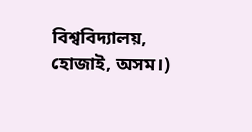বিশ্ববিদ্যালয়, হোজাই, অসম।)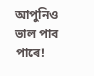আপুনিও ভাল পাব পাৰে!